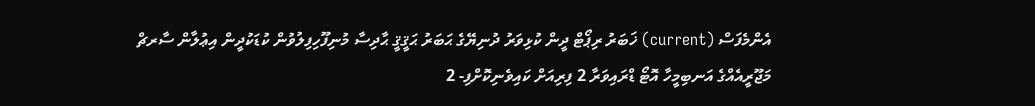އެންމެފަސް (current) ޚަބަރު ރިޕޯޓް ދީން ކުޅިވަރު ދުނިޔޭގެ ޙަބަރު ޙަޤީޤީ ޙާދިސާ މުނިފޫހިފިލުވުން ކުޑަކުދީން އިޢުލާން ސާރޗް
މަޖޫރީއެއްގެ އަނބިމީހާ އޮޓޯ ޑްރައިވަރާ 2 ފިރިއަށް ކައިވެނިކޮށްފި- 2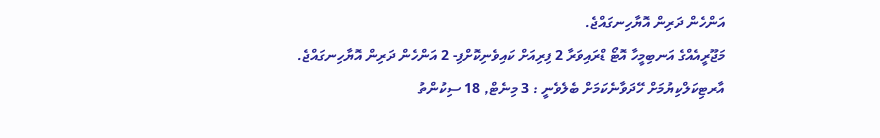އަންހެން ދަރިން އޮޔާހިނގައްޖެ.
މަޖޫރީއެއްގެ އަނބިމީހާ އޮޓޯ ޑްރައިވަރާ 2 ފިރިއަށް ކައިވެނިކޮށްފި- 2 އަންހެން ދަރިން އޮޔާހިނގައްޖެ.
އާރޓިކަލްކިޔުމަށް ހޭދަވާނެކަމަށް ބެލެވެނީ : 3 މިނެޓް, 18 ސިކުންތު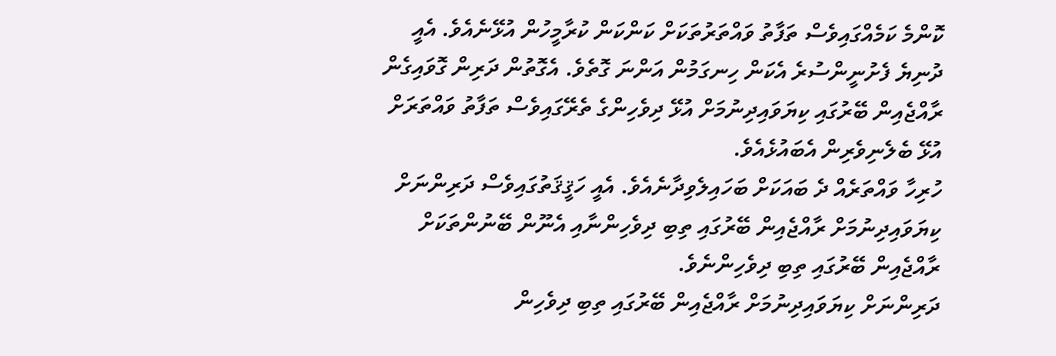ކޮންމެ ކަމެއްގައިވެސް ތަފާތު ވައްތަރުތަކަށް ކަންކަން ކުރާމީހުން އުޅޭނެއެވެ. އެއީ ދުނިޔެ ފެށުނީންސުރެ އެކަން ހިނގަމުން އަންނަ ގޮތެވެ. އެގޮތުން ދަރިން ގޮވައިގެން ރާއްޖެއިން ބޭރުގައި ކިޔަވައިދިނުމަށް އުޅޭ ދިވެހިންގެ ތެރޭގައިވެސް ތަފާތު ވައްތަރަށް އުޅޭ ބެލެނިވެރިން އެބައުޅެއެވެ.
ހުރިހާ ވައްތަރެއް ދެ ބައަކަށް ބަހައިލެވިދާނެއެވެ. އެއީ ހަޤީޤަތުގައިވެސް ދަރިންނަށް ކިޔަވައިދިނުމަށް ރާއްޖެއިން ބޭރުގައި ތިބި ދިވެހިންނާއި އެނޫން ބޭނުންތަކަށް ރާއްޖެއިން ބޭރުގައި ތިބި ދިވެހިންނެވެ.
ދަރިންނަށް ކިޔަވައިދިނުމަށް ރާއްޖެއިން ބޭރުގައި ތިބި ދިވެހިން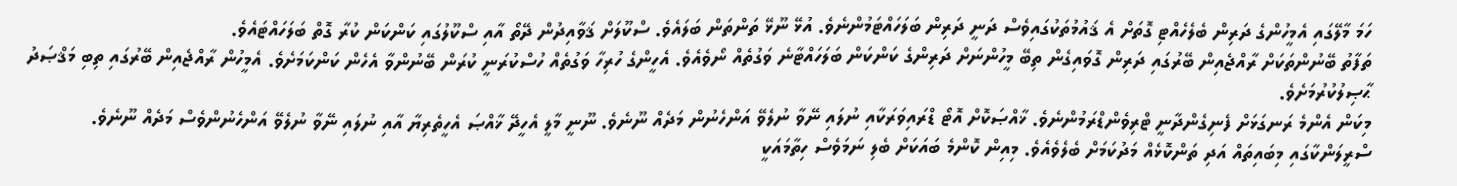ހަމަ މާލޭގައި އެމީހުންގެ ދަރިން ބެލެހެއްޓި ގޮތަށް އެ ޤައުމުތަކުގައިވެސް ދަނީ ދަރިން ބަލަހައްޓަމުންނެވެ. އުޅޭ ނޫޅޭ ތަންތަން ބަލައެވެ. ސްކޫލަށް ޤަވާއިދުން ދޭތޯ އާއި ސްކޫލުގައި ކަންކަން ކުރާ ގޮތް ބަލަހައްޓައެވެ.
ތަފާތު ބޭނުންތަކަށް ރާއްޖެއިން ބޭރުގައި ދަރިން ގޮވައިގެން ތިބޭ މީހުންނަށް ދަރިންގެ ކަންކަން ބަލަހައްޓާނެ ވަގުތެއް ނޯވެއެވެ. އެހީންގެ ހުރިހާ ވަގުތެއް ހުސްކުރަނީ ކުރަން ބޭނުންވާ އެހެން ކަންކަމަށެވެ. އެމީހުން ރާއްޖެއިން ބޭރުގައި ތިބި މަޤްޞަދު ޙާޞިލުކުރުމަށެވެ.
މިކަން އެންމެ ރަނގަޅަށް ފެނިގެންދާނީ ޓްރިވެންޑްރަމުންނެވެ. ޚާއްޞަކޮށް އޮޓޯ ޑްރައިވަރަކާއި ނުލައި ނޭވާ ނުލެވޭ އަންހެނުން މަދެއް ނޫނެވެ. ނޫނީ މާލީ އެހީދޭ ޚާއްޞަ އެހީތެރިޔާ އާއި ނުލައި ނޭވާ ނުލެވޭ އަންހެނުންވެސް މަދެއް ނޫނެވެ.
ސްރީލަންކާގައި މިބައިތައް އަދި ތަންކޮޅެއް މަދުކަމަށް ބެލެވެއެވެ. މިއިން ކޮންމެ ބައަކަށް ބެލި ނަމަވެސް ހިތާމައަކީ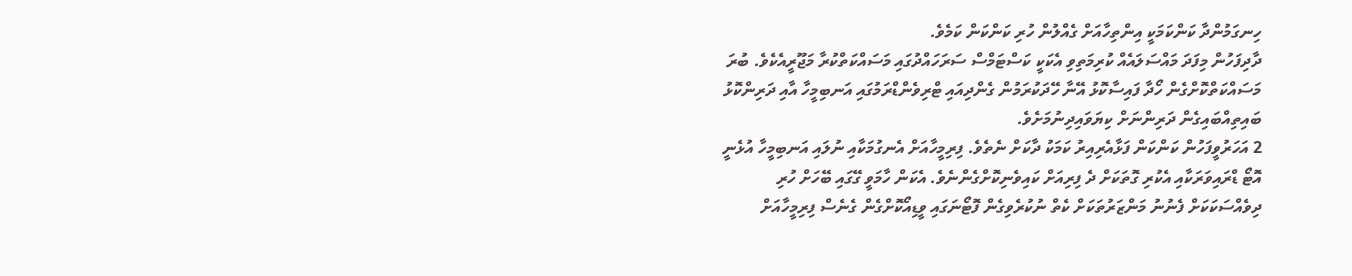ހިނގަމުންދާ ކަންކަމަކީ އިންތިހާއަށް ގެއްލުން ހުރި ކަންކަން ކަމެވެ.
ދާދިފަހުން މިފަދަ މައްސަލައެއް ކުރިމަތިވި އެކަކީ ކަސްޓަމްސް ސަރަހައްދުގައި މަސައްކަތްކުރާ މަޖޫރީއެކެވެ. ބުރަ މަސައްކަތްކޮށްގެން ހޯދާ ފައިސާކޮޅު އޭނާ ހޭދަކުރަމުން ގެންދިއައި ޓްރިވެންޑްރަމުގައި އަނބިމީހާ އާއި ދަރިންކޮޅު ބައިތިއްބައިގެން ދަރިންނަށް ކިޔަވައިދިނުމަށެވެ.
2 އަހަރުވީފަހުން ކަންކަން ފަޅާއެރިއިރު ކަމަކު ދާކަށް ނެތެވެ. ފިރިމީހާއަށް އެނގުމަކާއި ނުލައި އަނބިމީހާ އުޅެނީ އޮޓޯ ޑްރައިވަރަކާއި އެކުރި ގޮތަކަށް ދެ ފިރިއަށް ކައިވެނިކޮށްގެންނެވެ. އެކަން ހާމަވީ ގޭގައި ބޭހަށް ހުރި ދިވެއްސަކަކަށް ފެނުނު މަންޒަރުތަކަށް ކެތް ނުކުރެވިގެން ފޮޓޯނަގައި ވީޑިއޯކޮށްގެން ގެނެސް ފިރިމީހާއަށް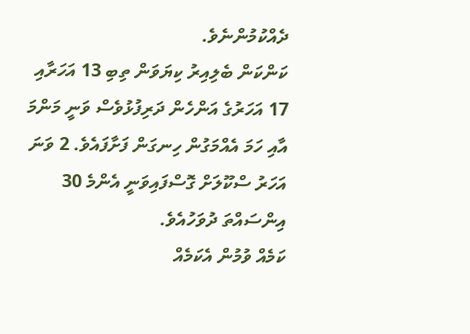ދެއްކުމުންނެވެ.
ކަންކަން ބެލިއިރު ކިޔަވަން ތިބި 13 އަހަރާއި 17 އަހަރުގެ އަންހެން ދަރިފުޅުވެސް ވަނީ މަންމަ އާއި ހަމަ އެއްމަގުން ހިނގަން ފަށާފައެވެ. 2 ވަނަ އަހަރު ސްކޫލަށް ގޮސްފައިވަނީ އެންމެ 30 އިންސައްތަ ދުވަހުއެވެ.
ކަމެއް ވުމުން އެކަމެއް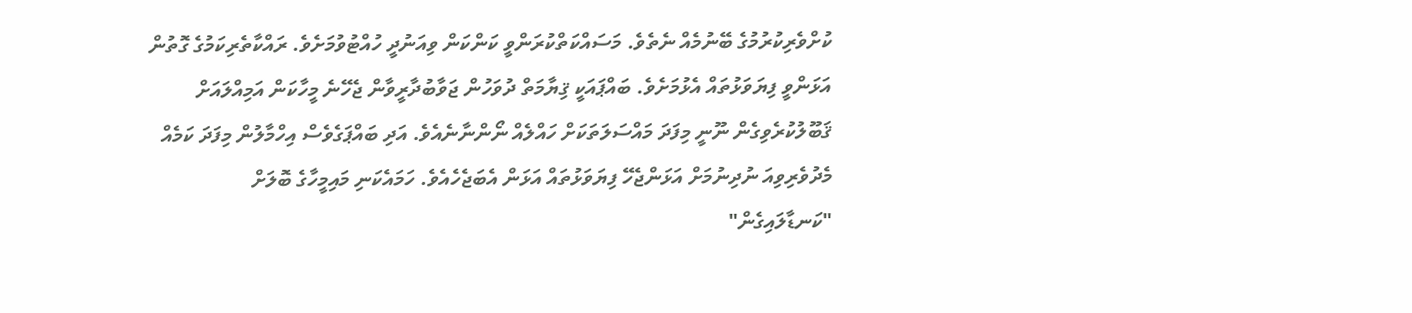ކުށްވެރިކުރުމުގެ ބޭނުމެއް ނެތެވެ. މަސައްކަތްކުރަންވީ ކަންކަން ވިއަނުދީ ހުއްޓުވުމަށެވެ. ރައްކާތެރިކަމުގެ ގޮތުން އަޅަންވީ ފިޔަވަޅުތައް އެޅުމަށެވެ. ބައްޕައަކީ ޤިޔާމަތް ދުވަހުން ޖަވާބުދާރީވާން ޖެހޭނެ މީހާކަން އަމިއްލައަށް ޤަބޫލުކުރެވިގެން ނޫނީ މިފަދަ މައްސަލަތަކަށް ހައްލެއް ނޯންނާނެއެވެ. އަދި ބައްޕަގެވެސް އިހްމާލުން މިފަދަ ކަމެއް މެދުވެރިވިއަ ނުދިނުމަށް އަޅަންޖެހޭ ފިޔަވަޅުތައް އަޅަން އެބަޖެހެއެވެ. ހަމައެކަނި މައިމީހާގެ ބޮލަށް "ކަނޑާލައިގެން"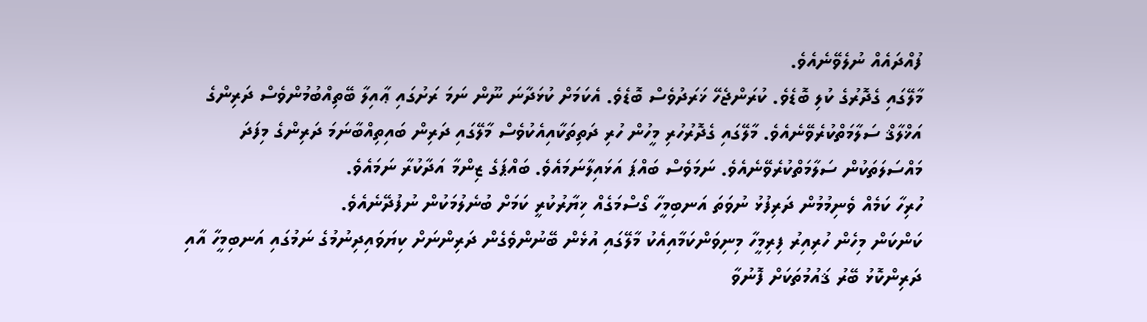ފުއްދައެއް ނުލެވޭނެއެވެ.
މާލޭގައި ގެދޮރުގެ ކުލި ބޮޑެވެ. ކުރަންޖެހޭ ޚަރަދުވެސް ބޮޑެވެ. އެކަމަށް ކުޅަދާނަ ނޫން ނަމަ ރަށުގައި ޢާއިލާ ބޭތިއްބުމުންވެސް ދަރިންގެ އަޚްލާޤް ސަލާމަތްކުރެވޭނެއެވެ. މާލޭގައި ގެދޮރުހުރި މީހުން ހުރި ދަތިތަކާއިއެކުވެސް މާލޭގައި ދަރިން ބައިތިއްބާނަމަ ދަރިންގެ މިފަދަ މައްސަލަތަކުން ސަލާމަތްކުރެވޭނެއެވެ. ނަމަވެސް ބައްޕަ އަޅައިލާނަމައެވެ. ބައްޕަގެ ޒިންމާ އަދާކުރާ ނަމައެވެ.
ހުރިހާ ކަމެއް ވެނިމުމުން ދަރިފުޅު ނުވަތަ އަނބިމީހާ ގޯސްމަގެއް ޚިޔާރުކުރީ ކަމަށް ބުނެލުމަކުން ނުފުދޭނެއެވެ.
ކަންކަން މިހެން ހުރިއިރު ފިރިމީހާ މިނިވަންކަމާއިއެކު މާލޭގައި އުޅެން ބޭނުންވެގެން ދަރިންނަށް ކިޔަވައިދިނުމުގެ ނަމުގައި އަނބިމީހާ އާއި ދަރިންކޮޅު ބޭރު ޤައުމުތަކަށް ފޮނުވާ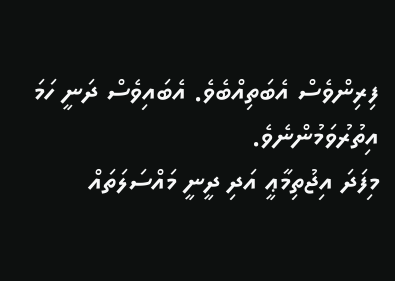ފިރިންވެސް އެބަތިއްބެވެ. އެބައިވެސް ދަނީ ހަމަ އިތުރުވަމުންނެވެ.
މިފަދަ އިޖުތިމާޢީ އަދި ދީނީ މައްސަލަތައް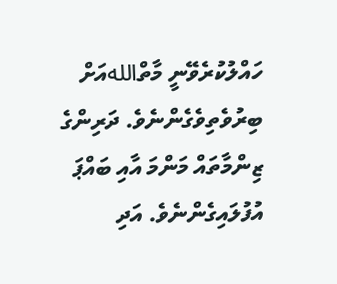ހައްލުކުރެވޭނީ މާތްاللهއަށް ބިރުވެތިވެގެންނެވެ. ދަރިންގެ ޒިންމާތައް މަންމަ އާއި ބައްޕަ އުފުލައިގެންނެވެ. އަދި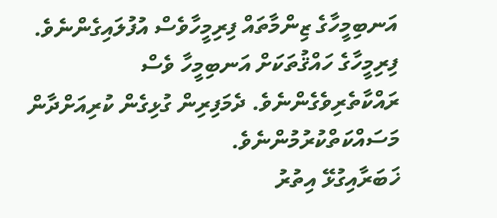އަނބިމީހާގެ ޒިންމާތައް ފިރިމީހާވެސް އުފުލައިގެންނެވެ. ފިރިމީހާގެ ހައްޤުތަކަށް އަނބިމީހާ ވެސް ރައްކާތެރިވެގެންނެވެ. ދެމަފިރިން ގުޅިގެން ކުރިއަށްދާން މަސައްކަތްކުރުމުންނެވެ.
ޚަބަރާއިގުޅޭ އިތުރު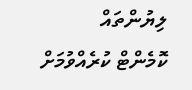ލިޔުންތައް
ކޮމެންޓް ކުރެއްވުމަށް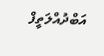އަބްދުއްލަތީފް